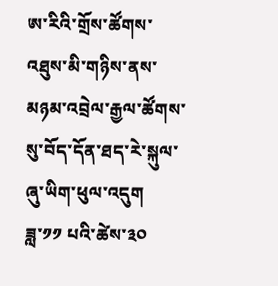ཨ་རིའི་གྲོས་ཚོགས་འཐུས་མི་གཉིས་ནས་མཉམ་འབྲེལ་རྒྱལ་ཚོགས་སུ་བོད་དོན་ཐད་རེ་སྐུལ་ཞུ་ཡིག་ཕུལ་འདུག
ཟླ་༡༡ པའི་ཚེས་༣༠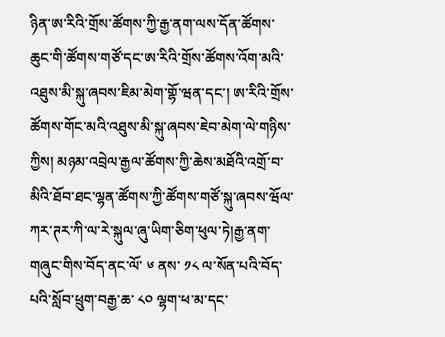ཉིན་ཨ་རིའི་གྲོས་ཚོགས་ཀྱི་རྒྱ་ནག་ལས་དོན་ཚོགས་ཆུང་གི་ཚོགས་གཙོ་དང་ཨ་རིའི་གྲོས་ཚོགས་འོག་མའི་འཐུས་མི་སྐུ་ཞབས་ཇིམ་མེག་གྷོ་ཝན་དང་། ཨ་རིའི་གྲོས་ཚོགས་གོང་མའི་འཐུས་མི་སྐུ་ཞབས་ཇེབ་མེག་ལེ་གཉིས་ཀྱིས། མཉམ་འབྲེལ་རྒྱལ་ཚོགས་ཀྱི་ཆེས་མཐོའི་འགྲོ་བ་མིའི་ཐོབ་ཐང་ལྷན་ཚོགས་ཀྱི་ཚོགས་གཙོ་སྐུ་ཞབས་ཝོལ་ཀར་ཊར་ཀི་ལ་རེ་སྐུལ་ཞུ་ཡིག་ཅིག་ཕུལ་ཏེ།རྒྱ་ནག་གཞུང་གིས་བོད་ནང་ལོ་ ༦ ནས་ ༡༨ ལ་སོན་པའི་བོད་པའི་སློབ་ཕྲུག་བརྒྱ་ཆ་ ༨༠ ལྷག་ཕ་མ་དང་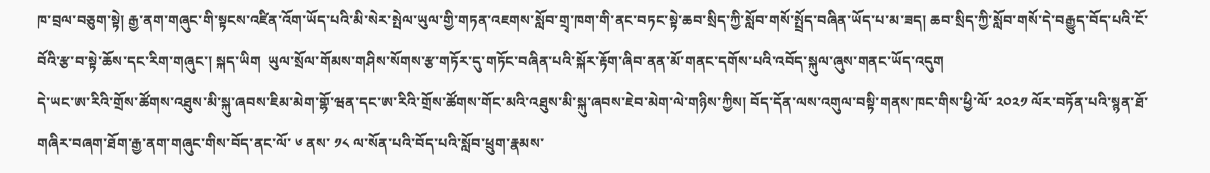ཁ་བྲལ་བཅུག་སྟེ། རྒྱ་ནག་གཞུང་གི་སྟངས་འཛིན་འོག་ཡོད་པའི་མི་སེར་སྤེལ་ཡུལ་གྱི་གཏན་འཇགས་སློབ་གྲྭ་ཁག་གི་ནང་བཏང་སྟེ་ཆབ་སྲིད་ཀྱི་སློབ་གསོ་སྤྲོད་བཞིན་ཡོད་པ་མ་ཟད། ཆབ་སྲིད་ཀྱི་སློབ་གསོ་དེ་བརྒྱུད་བོད་པའི་ངོ་བོའི་རྩ་བ་སྟེ་ཆོས་དང་རིག་གཞུང་། སྐད་ཡིག  ཡུལ་སྲོལ་གོམས་གཤིས་སོགས་རྩ་གཏོར་དུ་གཏོང་བཞིན་པའི་སྐོར་རྟོག་ཞིབ་ནན་མོ་གནང་དགོས་པའི་འབོད་སྐུལ་ཞུས་གནང་ཡོད་འདུག
དེ་ཡང་ཨ་རིའི་གྲོས་ཚོགས་འཐུས་མི་སྐུ་ཞབས་ཇིམ་མེག་གྷོ་ཝན་དང་ཨ་རིའི་གྲོས་ཚོགས་གོང་མའི་འཐུས་མི་སྐུ་ཞབས་ཇེབ་མེག་ལེ་གཉིས་ཀྱིས། བོད་དོན་ལས་འགུལ་བསྟི་གནས་ཁང་གིས་ཕྱི་ལོ་ ༢༠༢༡ ལོར་བཏོན་པའི་སྙན་ཐོ་གཞིར་བཞག་ཐོག་རྒྱ་ནག་གཞུང་གིས་བོད་ནང་ལོ་ ༦ ནས་ ༡༨ ལ་སོན་པའི་བོད་པའི་སློབ་ཕྲུག་རྣམས་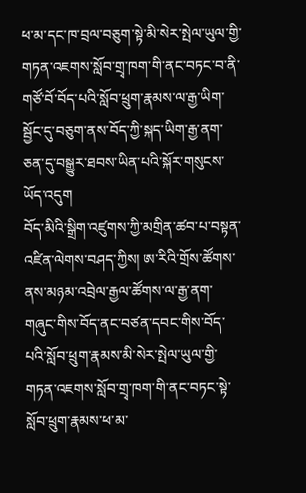ཕ་མ་དང་ཁ་བྲལ་བཅུག་སྟེ་མི་སེར་སྤེལ་ཡུལ་གྱི་གཏན་འཇགས་སློབ་གྲྭ་ཁག་གི་ནང་བཏང་བ་ནི་གཙོ་བོ་བོད་པའི་སློབ་ཕྲུག་རྣམས་ལ་རྒྱ་ཡིག་སྦྱོང་དུ་བཅུག་ནས་བོད་ཀྱི་སྐད་ཡིག་རྒྱ་ནག་ཅན་དུ་བསྒྱུར་ཐབས་ཡིན་པའི་སྐོར་གསུངས་ཡོད་འདུག
བོད་མིའི་སྒྲིག་འཛུགས་ཀྱི་མགྲིན་ཚབ་པ་བསྟན་འཛིན་ལེགས་བཤད་ཀྱིས། ཨ་རིའི་གྲོས་ཚོགས་ནས་མཉམ་འབྲེལ་རྒྱལ་ཚོགས་ལ་རྒྱ་ནག་གཞུང་གིས་བོད་ནང་བཙན་དབང་གིས་བོད་པའི་སློབ་ཕྲུག་རྣམས་མི་སེར་སྤེལ་ཡུལ་གྱི་གཏན་འཇགས་སློབ་གྲྭ་ཁག་གི་ནང་བཏང་སྟེ་སློབ་ཕྲུག་རྣམས་ཕ་མ་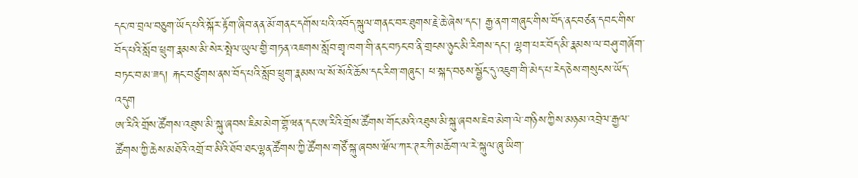དང་ཁ་བྲལ་བཅུག་ཡོད་པའི་སྐོར་རྟོག་ཞིབ་ནན་མོ་གནང་དགོས་པའི་འབོད་སྐུལ་གནང་བར་ཐུགས་རྗེ་ཆེ་ཞེས་དང་། རྒྱ་ནག་གཞུང་གིས་བོད་ནང་བཙན་དབང་གིས་བོད་པའི་སློབ་ཕྲུག་རྣམས་མི་སེར་སྤེལ་ཡུལ་གྱི་གཏན་འཇགས་སློབ་གྲྭ་ཁག་གི་ནང་བཏང་བ་ནི་གྲངས་ཉུང་མི་རིགས་དང་། ལྷག་པར་བོད་མི་རྣམས་ལ་བཤུ་གཞོག་བཏང་བ་མ་ཟད། རྐང་བཙུགས་ནས་བོད་པའི་སློབ་ཕྲུག་རྣམས་ལ་སོ་སོའི་ཆོས་དང་རིག་གཞུང་། ཕ་སྐད་བཅས་སྦྱོང་དུ་འཇུག་གི་མེད་པ་རེད་ཅེས་གསུངས་ཡོད་འདུག
ཨ་རིའི་གྲོས་ཚོགས་འཐུས་མི་སྐུ་ཞབས་ཇིམ་མེག་གྷོ་ཝན་དང་ཨ་རིའི་གྲོས་ཚོགས་གོང་མའི་འཐུས་མི་སྐུ་ཞབས་ཇེབ་མེག་ལེ་གཉིས་ཀྱིས་མཉམ་འབྲེལ་རྒྱལ་ཚོགས་ཀྱི་ཆེས་མཐོའི་འགྲོ་བ་མིའི་ཐོབ་ཐང་ལྷན་ཚོགས་ཀྱི་ཚོགས་གཙོ་སྐུ་ཞབས་ཝོལ་ཀར་ཊར་ཀི་མཆོག་ལ་རེ་སྐུལ་ཞུ་ཡིག་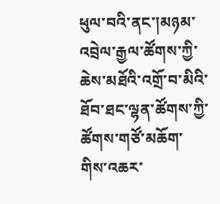ཕུལ་བའི་ནང་།མཉམ་འབྲེལ་རྒྱལ་ཚོགས་ཀྱི་ཆེས་མཐོའི་འགྲོ་བ་མིའི་ཐོབ་ཐང་ལྷན་ཚོགས་ཀྱི་ཚོགས་གཙོ་མཆོག་གིས་འཆར་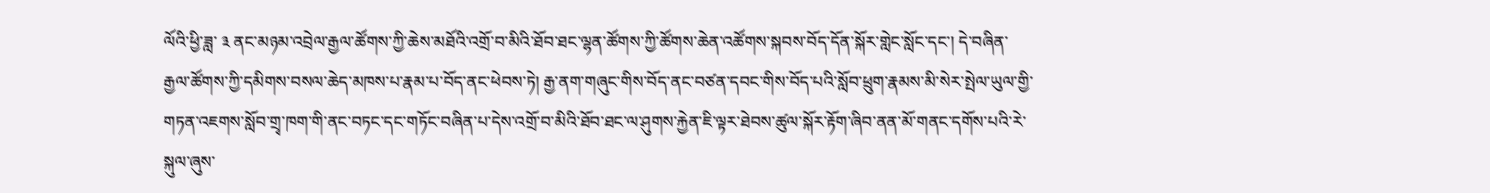ལོའི་ཕྱི་ཟླ་ ༣ ནང་མཉམ་འབྲེལ་རྒྱལ་ཚོགས་ཀྱི་ཆེས་མཐོའི་འགྲོ་བ་མིའི་ཐོབ་ཐང་ལྷན་ཚོགས་ཀྱི་ཚོགས་ཆེན་འཚོགས་སྐབས་བོད་དོན་སྐོར་གླེང་སློང་དང་། དེ་བཞིན་རྒྱལ་ཚོགས་ཀྱི་དམིགས་བསལ་ཆེད་མཁས་པ་རྣམ་པ་བོད་ནང་ཕེབས་ཏེ། རྒྱ་ནག་གཞུང་གིས་བོད་ནང་བཙན་དབང་གིས་བོད་པའི་སློབ་ཕྲུག་རྣམས་མི་སེར་སྤེལ་ཡུལ་གྱི་གཏན་འཇགས་སློབ་གྲྭ་ཁག་གི་ནང་བཏང་དང་གཏོང་བཞིན་པ་དེས་འགྲོ་བ་མིའི་ཐོབ་ཐང་ལ་ཤུགས་རྐྱེན་ཇི་ལྟར་ཐེབས་ཚུལ་སྐོར་རྟོག་ཞིབ་ནན་མོ་གནང་དགོས་པའི་རེ་སྐུལ་ཞུས་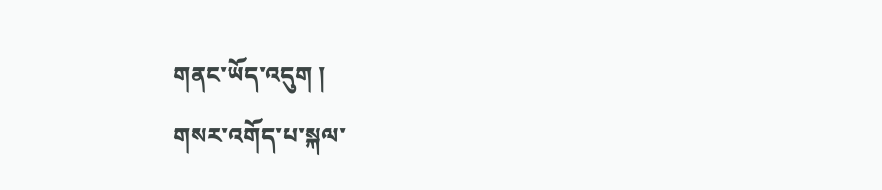གནང་ཡོད་འདུག །
གསར་འགོད་པ་སྐལ་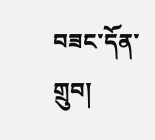བཟང་དོན་གྲུབ།